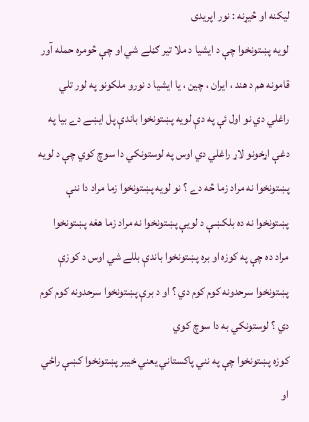لیکنه او څیړنه : نور اپريدی
لويه پښتونخوا چې د ايشيا د ملا تير ګڼلے شي او چې څومره حمله آور قامونه هم د هند ، ايران ، چين ، يا ايشيا د نورو ملکونو په لور تلي راغلي دي نو اول ئې په دې لويه پښتونخوا باندې پل ايښے دے بيا په دغې اړخونو لاړ راغلي دي اوس په لوستونکي دا سوچ کوي چې د لويه پښتونخوا نه مراد زما څه دے ؟ نو لويه پښتونخوا زما مراد دا ننې پښتونخوا نه ده بلکښې د لويې پښتونخوا نه مراد زما هغه پښتونخوا مراد ده چې په کوزه او بره پښتونخوا باندې بللے شي اوس د کوزې پښتونخوا سرحدونه کوم کوم دي ؟ او د برې پښتونخوا سرحدونه کوم کوم دي ؟ لوستونکي به دا سوچ کوي
کوزه پښتونخوا چې په نني پاکستاني يعني خيبر پښتونخوا کښې راځي او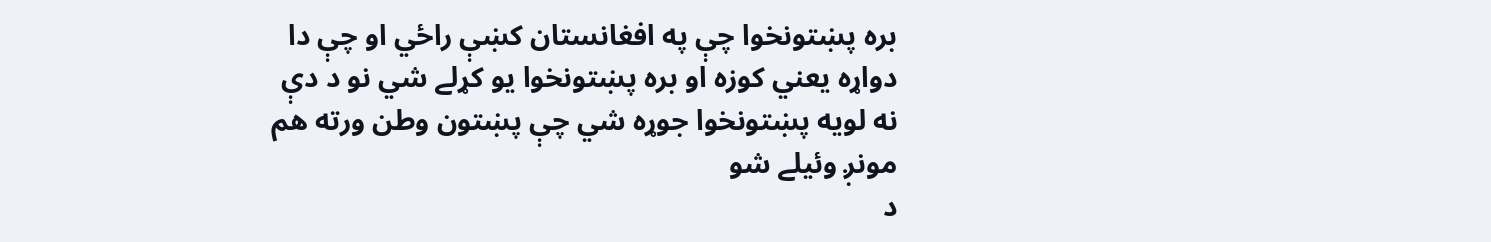بره پښتونخوا چې په افغانستان کښې راځي او چې دا دواړه يعني کوزه او بره پښتونخوا يو کړلے شي نو د دې نه لويه پښتونخوا جوړه شي چې پښتون وطن ورته هم مونږ وئيلے شو
د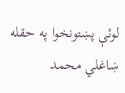لوئې پښتونخوا په حقله ښاغلي محمد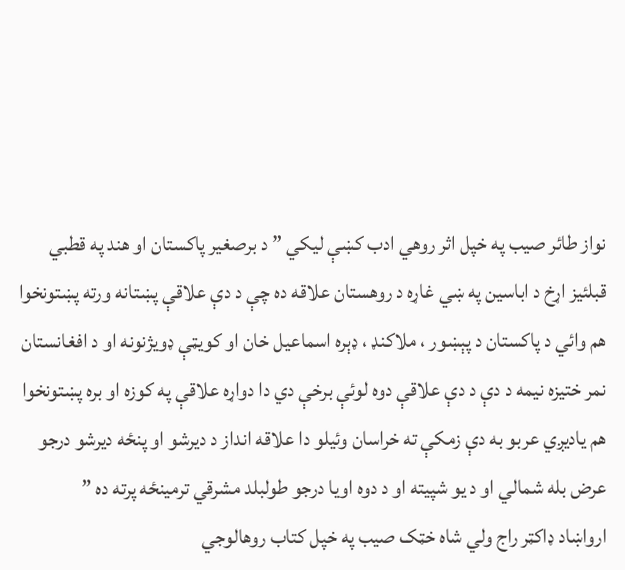نواز طائر صيب په خپل اثر روهي ادب کښې ليکي ” د برصغير پاکستان او هند په قطبي قبلئيز اړخ د اباسين په ښي غاړه د روهستان علاقه ده چې د دې علاقې پښتانه ورته پښتونخوا هم وائي د پاکستان د پېښور ، ملاکنډ ، ډېره اسماعيل خان او کويټې ډويژنونه او د افغانستان نمر ختيزه نيمه د دې د دې علاقې دوه لوئې برخې دي دا دواړه علاقې په کوزه او بره پښتونخوا هم ياديږي عربو به دې زمکې ته خراسان وئيلو دا علاقه انداز د ديرشو او پنځه ديرشو درجو عرض بله شمالي او د يو شپيته او د دوه اويا درجو طولبلد مشرقي ترمينځه پرته ده ”
ارواښاد ډاکټر راج ولي شاه خټک صيب په خپل کتاب روهالوجي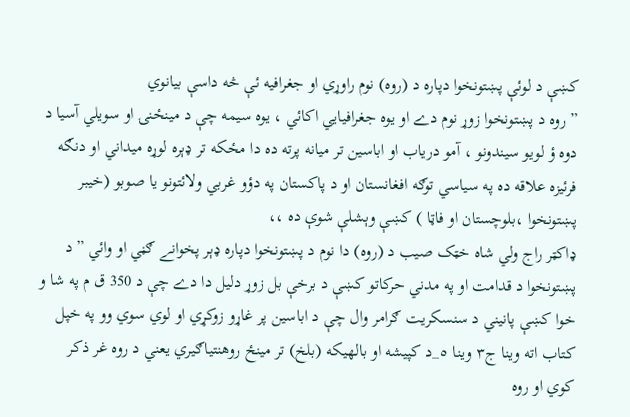کښې د لوئې پښتونخوا دپاره د (روه) نوم راوړي او جغرافيه ئې څه داسې بيانوي
” روه د پښتونخوا زوړ نوم دے او يوه جغرافيايي اکائي ، يوه سيمه چې د مينځنۍ او سويلي آسيا د دوه ؤ لويو سيندونو ، آمو درياب او اباسين تر ميانه پرته ده دا مځکه تر ډېره لوړه ميداني او دنګه فرئيزه علاقه ده په سياسي توګه افغانستان او د پاکستان په دؤو غربي ولائتونو يا صوبو (خيبر پښتونخوا ،بلوچستان او فاټا ) کښې وېشلې شوې ده ،،
ډاکټر راج ولي شاه خټک صيب د (روه) دا نوم د پښتونخوا دپاره ډېر پخوانے ګڼي او وائي ” د پښتونخوا د قدامت او په مدني حرکاتو کښې د برخې بل زوړ دليل دا دے چې د 350 ق م په شا و خوا کښې پانيني د سنسکريت ګرامر وال چې د اباسين پر غاړو زوکړي او لوي سوي وو په خپل کتاب اته وينا ج٣ وينا ٥_د کپيشه او بالهيکه (بلخ) تر مينځ روهنتياګيري يعني د روه غر ذکر کوي او روه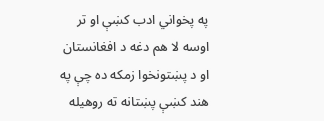په پخواني ادب کښې او تر اوسه لا هم دغه د افغانستان او د پښتونخوا زمکه ده چې په هند کښې پښتانه ته روهيله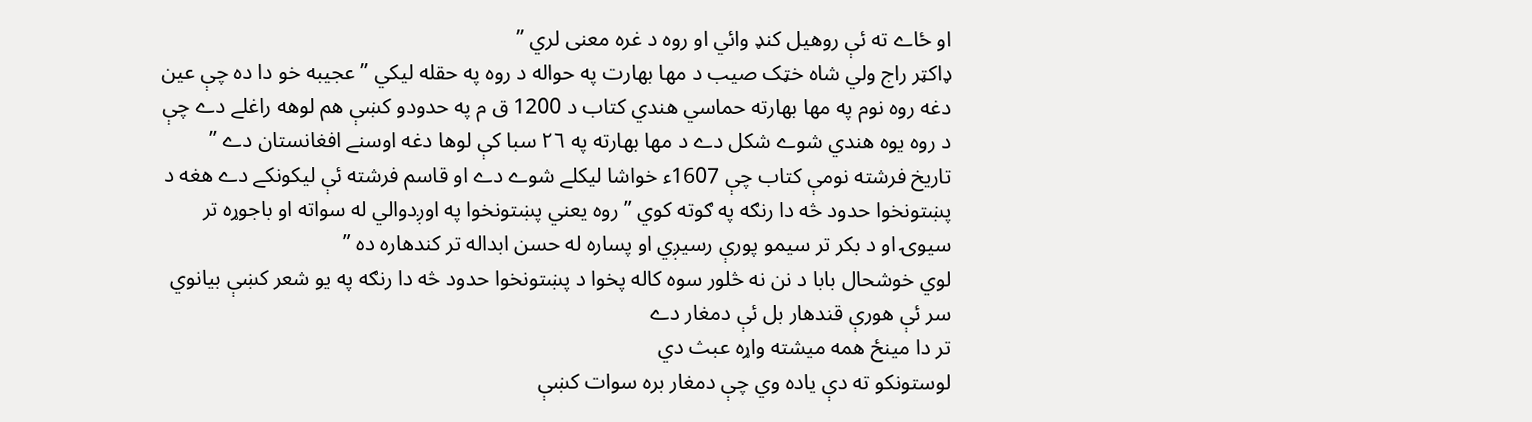او ځاے ته ئې روهيل کنډ وائي او روه د غره معنى لري ”
ډاکټر راج ولي شاه خټک صيب د مها بهارت په حواله د روه په حقله ليکي ” عجيبه خو دا ده چې عين دغه روه نوم په مها بهارته حماسي هندي کتاب د 1200 ق م په حدودو کښې هم لوهه راغلے دے چې د روه يوه هندي شوے شکل دے د مها بهارته په ٢٦ سبا کې لوها دغه اوسنے افغانستان دے ”
تاريخ فرشته نومې کتاب چې 1607ء خواشا ليکلے شوے دے او قاسم فرشته ئې ليکونکے دے هغه د پښتونخوا حدود څه دا رنګه په ګوته کوي ” روه يعني پښتونخوا په اوږدوالي له سواته او باجوړه تر سيوۍ او د بکر تر سيمو پورې رسيږي او پساره له حسن ابداله تر کندهاره ده ”
لوي خوشحال بابا د نن نه څلور سوه کاله پخوا د پښتونخوا حدود څه دا رنګه په يو شعر کښې بيانوي
سر ئې هورې قندهار بل ئې دمغار دے
تر دا مينځ همه ميشته واړه عبث دي
لوستونکو ته دې ياده وي چې دمغار بره سوات کښې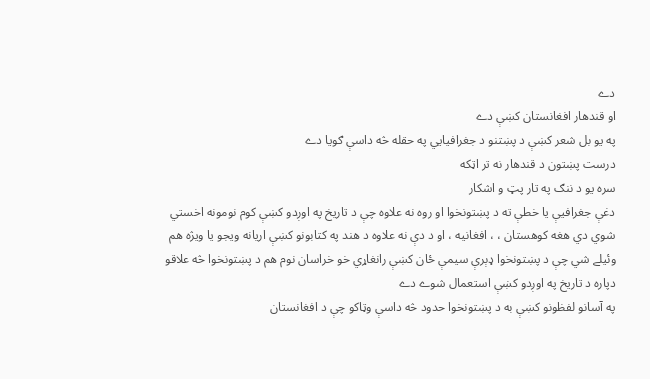دے
او قندهار افغانستان کښې دے
په يو بل شعر کښې د پښتنو د جغرافيايي په حقله څه داسې ګويا دے
درست پښتون د قندهار نه تر اټکه
سره يو د ننګ په تار پټ و اشکار
دغې جغرافيې يا خطې ته د پښتونخوا او روه نه علاوه چې د تاريخ په اوږدو کښې کوم نومونه اخستي شوي دي هغه کوهستان ، ، افغانيه ، او د دې نه علاوه د هند په کتابونو کښې اريانه ويجو يا ويژه هم وئيلے شي چې د پښتونخوا ډېرې سيمې ځان کښې رانغاړي خو خراسان نوم هم د پښتونخوا څه علاقو دپاره د تاريخ په اوږدو کښې استعمال شوے دے
په آسانو لفظونو کښې به د پښتونخوا حدود څه داسې وټاکو چې د افغانستان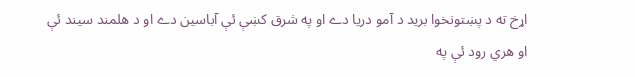اړخ ته د پښتونخوا بريد د آمو دريا دے او په شرق کښې ئې آباسين دے او د هلمند سيند ئې او هري رود ئې په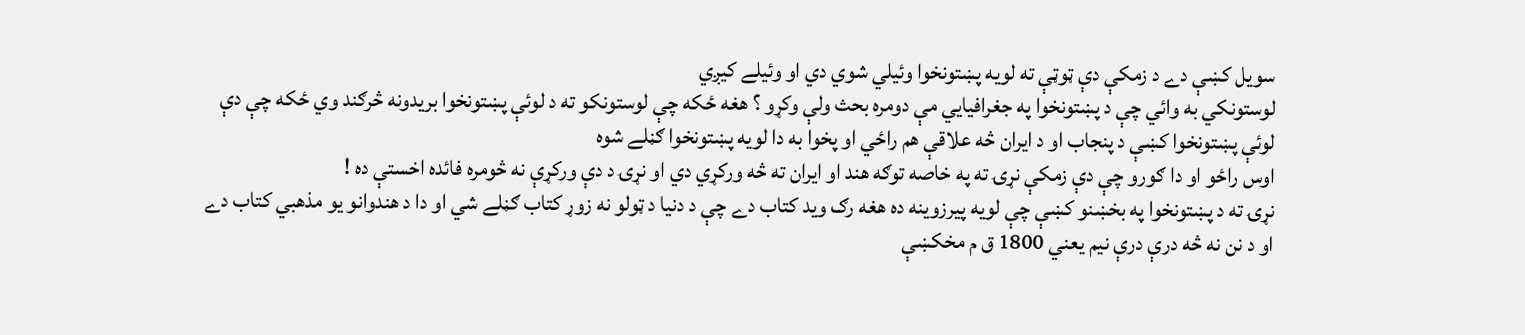سويل کښې دے د زمکې دې ټوټې ته لويه پښتونخوا وئيلي شوي دي او وئيلے کيږي
لوستونکي به وائي چې د پښتونخوا په جغرافيايي مې دومره بحث ولې وکړو ؟ هغه ځکه چې لوستونکو ته د لوئې پښتونخوا بريدونه څرګند وي ځکه چې دې لوئې پښتونخوا کښې د پنجاب او د ايران څه علاقې هم راځي او پخوا به دا لويه پښتونخوا ګڼلے شوه
اوس راځو او دا ګورو چې دې زمکې نړۍ ته په خاصه توګه هند او ايران ته څه ورکړي دي او نړۍ د دې ورکړې نه څومره فائده اخستې ده !
نړۍ ته د پښتونخوا په بخښنو کښې چې لويه پيرزوينه ده هغه رګ ويد کتاب دے چې د دنيا د ټولو نه زوړ کتاب ګڼلے شي او دا د هندوانو يو مذهبي کتاب دے او د نن نه څه درې درې نيم يعني 1800 ق م مخکښې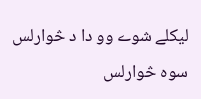ليکلے شوے وو دا د څوارلس سوه څوارلس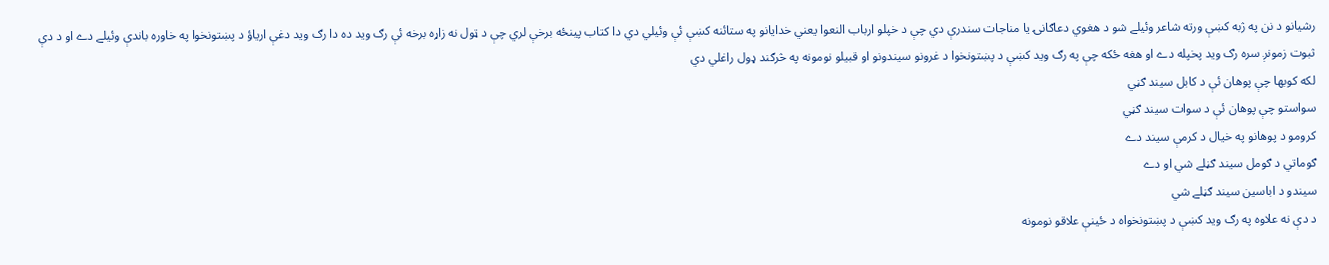رشيانو د نن په ژبه کښې ورته شاعر وئيلے شو د هغوي دعاګانۍ يا مناجات سندرې دي چې د خپلو ارباب النعوا يعني خدايانو په ستائنه کښې ئې وئيلي دي دا کتاب پينځه برخې لري چې د ټول نه زاړه برخه ئې رګ ويد ده دا رګ ويد دغې ارياؤ د پښتونخوا په خاوره باندې وئيلے دے او د دې ثبوت زمونږ سره رګ ويد پخپله دے او هغه ځکه چې په رګ ويد کښې د پښتونخوا د غرونو سيندونو او قبيلو نومونه په څرګند ډول راغلي دي
لکه کوبها چې پوهان ئې د کابل سيند ګڼي
سواستو چې پوهان ئې د سوات سيند ګڼي
کرومو د پوهانو په خيال د کرمې سيند دے
ګوماتي د ګومل سيند ګڼلے شي او دے
سيندو د اباسين سيند ګڼلے شي
د دې نه علاوه په رګ ويد کښې د پښتونخواه د ځينې علاقو نومونه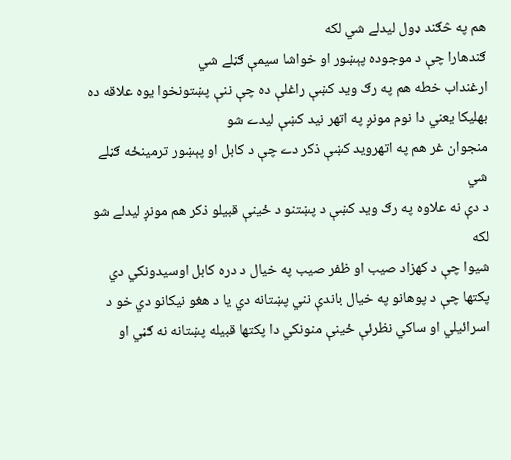هم په څګند ډول ليدلے شي لکه
ګندهارا چې د موجوده پېښور او خواشا سيمې ګڼلے شي
ارغنداب خطه هم په رګ ويد کښې راغلې ده چې ننې پښتونخوا يوه علاقه ده
بهليکا يعني دا نوم مونږ په اتهر نيد کښې ليدے شو
منجوان غر هم په اتهرويد کښې ذکر دے چې د کابل او پېښور ترمينځه ګڼلے شي
د دې نه علاوه په رګ ويد کښې د پښتنو د ځينې قبيلو ذکر هم مونږ ليدلے شو لکه
شيوا چې د کهزاد صيب او ظفر صيب په خيال د دره کابل اوسيدونکي دي
پکتها چې د پوهانو په خيال باندې نني پښتانه دي يا د هغو نيکانو دي خو د اسرائيلي او ساکي نظرئې ځينې منونکي دا پکتها قبيله پښتانه نه ګڼي او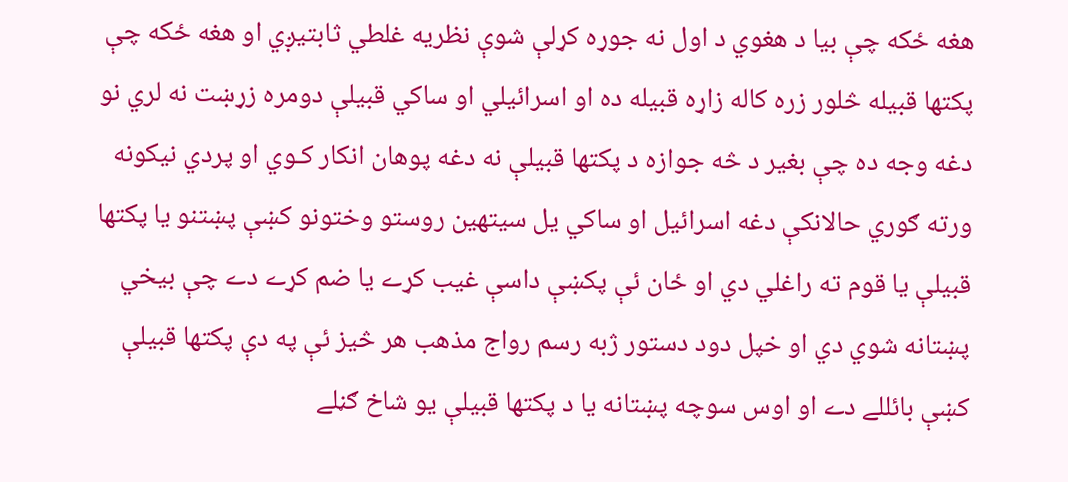هغه ځکه چې بيا د هغوي د اول نه جوړه کړلې شوې نظريه غلطي ثابتيږي او هغه ځکه چې پکتها قبيله څلور زره کاله زاړه قبيله ده او اسرائيلي او ساکي قبيلې دومره زړښت نه لري نو دغه وجه ده چې بغير د څه جوازه د پکتها قبيلې نه دغه پوهان انکار کـوي او پردي نيکونه ورته ګوري حالانکې دغه اسرائيل او ساکي يل سيتهين روستو وختونو کښې پښتنو يا پکتها قبيلې يا قوم ته راغلي دي او ځان ئې پکښې داسې غيب کړے يا ضم کړے دے چې بيخي پښتانه شوي دي او خپل دود دستور ژبه رسم رواج مذهب هر څيز ئې په دې پکتها قبيلې کښې بائللے دے او اوس سوچه پښتانه يا د پکتها قبيلې يو شاخ ګڼلے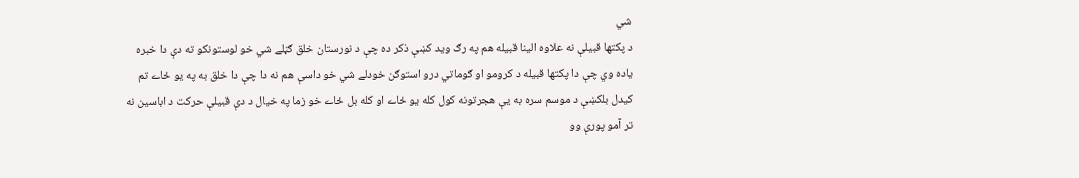شي
د پکتها قبيلې نه علاوه الينا قبيله هم په رګ ويد کښې ذکر ده چې د نورستان خلق ګڼلے شي خو لوستونکو ته دې دا خبره ياده وي چې دا پکتها قبيله د کرومو او ګوماتي درو استوګن خودلے شي خو داسې هم نه دا چې دا خلق به په يو ځاے تم کيدل بلکښې د موسم سره به يې هجرتونه کول کله يو ځاے او کله بل ځاے خو زما په خيال د دې قبيلې حرکت د اباسين نه تر آمو پورې وو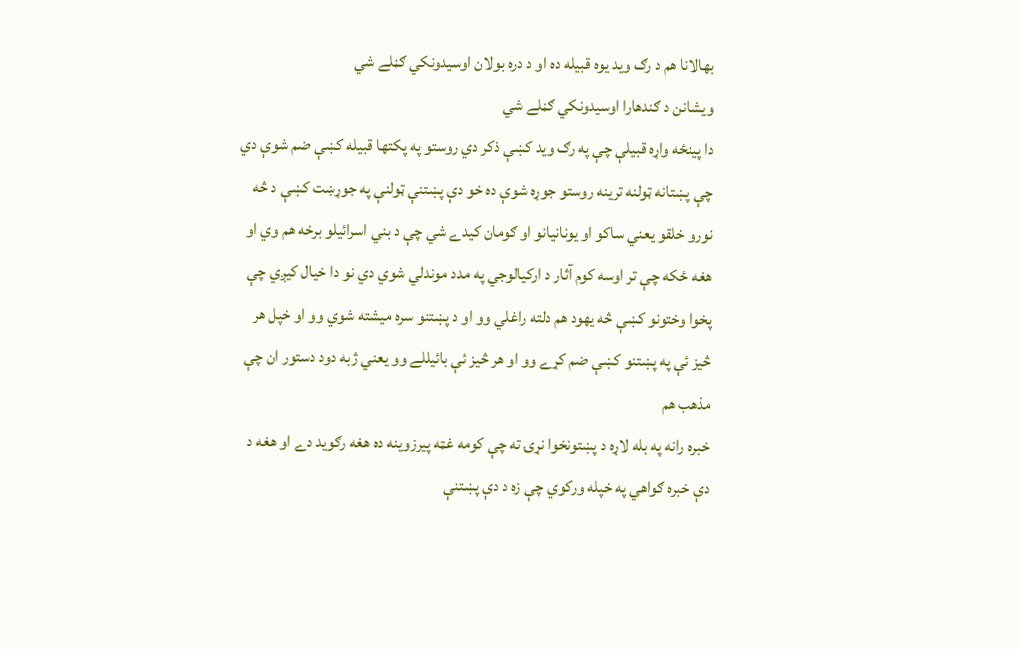بهالانا هم د رګ ويد يوه قبيله ده او د دره بولان اوسيدونکي ګڼلے شي
ويشانن د ګندهارا اوسيدونکي ګڼلے شي
دا پينځه واړه قبيلې چې په رګ ويد کښې ذکر دي روستو په پکتها قبيله کښې ضم شوې دي چې پښتانه ټولنه ترينه روستو جوړه شوې ده خو دې پښتنې ټولنې په جوړښت کښې د څه نورو خلقو يعني ساکو او يونانيانو او ګومان کيدے شي چې د بني اسرائيلو برخه هم وي او هغه ځکه چې تر اوسه کوم آثار د ارکيالوجي په مدد موندلي شوي دي نو دا خيال کيږي چې پخوا وختونو کښې څه يهود هم دلته راغلي وو او د پښتنو سره ميشته شوي وو او خپل هر څيز ئې په پښتنو کښې ضم کړے وو او هر څيز ئې بائيللے وو يعني ژبه دود دستور ان چې مذهب هم
خبره رانه په بله لاړه د پښتونخوا نړۍ ته چې کومه غټه پيرزوينه ده هغه رګويد دے او هغه د دې خبره ګواهي په خپله ورکوي چې زه د دې پښتنې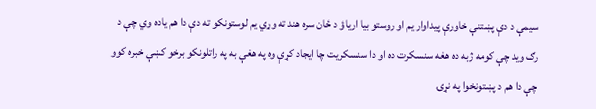سيمې د دې پښتنې خاورې پيداوار يم او روستو بيا ارياؤ د ځان سره هند ته وړي يم لوستونکو ته دې دا هم ياده وي چې د رګ ويد چې کومه ژبه ده هغه سنسکرت ده او دا سنسکريت چا ايجاد کړې وه په هغې به په راتلونکو برخو کښې خبره کوو چې دا هم د پښتونخوا په نړۍ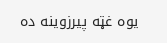يوه غټه پيرزوينه ده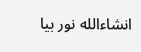انشاءالله نور بيا